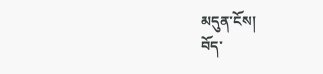མདུན་ངོས།
བོད་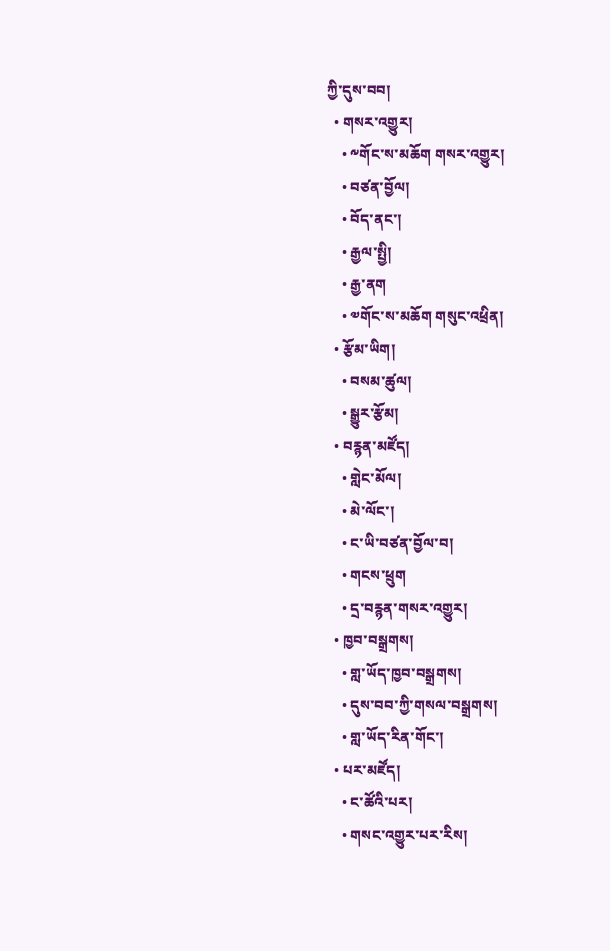ཀྱི་དུས་བབ།
  • གསར་འགྱུར།
    • ༸གོང་ས་མཆོག གསར་འགྱུར།
    • བཙན་བྱོལ།
    • བོད་ནང་།
    • རྒྱལ་སྤྱི།
    • རྒྱ་ནག
    • ༧གོང་ས་མཆོག གསུང་འཕྲིན།
  • རྩོམ་ཡིག།
    • བསམ་ཚུལ།
    • སྒྱུར་རྩོམ།
  • བརྙན་མཛོད།
    • གླེང་མོལ།
    • མེ་ལོང་།
    • ང་ཡི་བཙན་བྱོལ་བ།
    • གངས་ཕྲུག
    • དྲ་བརྙན་གསར་འགྱུར།
  • ཁྱབ་བསྒྲགས།
    • གླ་ཡོད་ཁྱབ་བསྒྲགས།
    • དུས་བབ་ཀྱི་གསལ་བསྒྲགས།
    • གླ་ཡོད་རིན་གོང་།
  • པར་མཛོད།
    • ང་ཚོའི་པར།
    • གསང་འགྱུར་པར་རིས།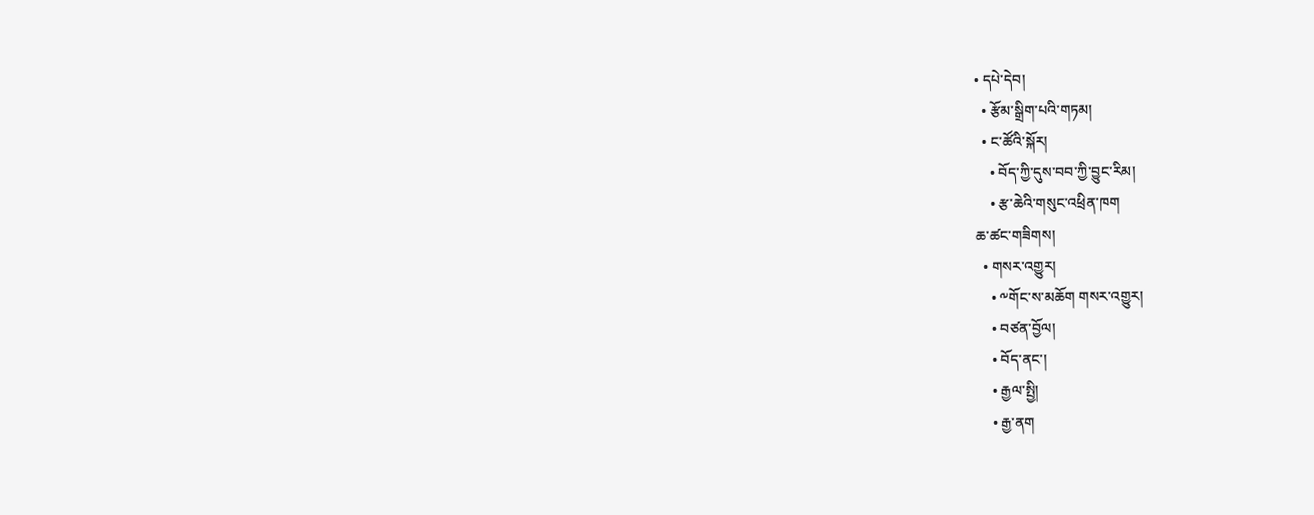• དཔེ་དེབ།
  • རྩོམ་སྒྲིག་པའི་གཏམ།
  • ང་ཚོའི་སྐོར།
    • བོད་ཀྱི་དུས་བབ་ཀྱི་བྱུང་རིམ།
    • རྩ་ཆེའི་གསུང་འཕྲིན་ཁག
ཆ་ཚང་གཟིགས།
  • གསར་འགྱུར།
    • ༸གོང་ས་མཆོག གསར་འགྱུར།
    • བཙན་བྱོལ།
    • བོད་ནང་།
    • རྒྱལ་སྤྱི།
    • རྒྱ་ནག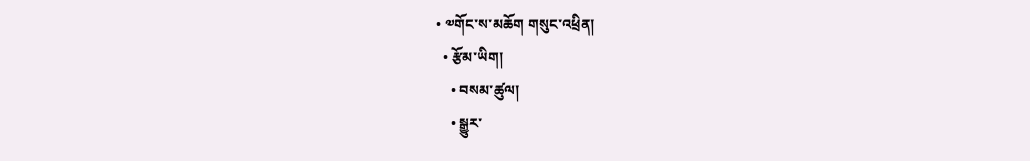• ༧གོང་ས་མཆོག གསུང་འཕྲིན།
  • རྩོམ་ཡིག།
    • བསམ་ཚུལ།
    • སྒྱུར་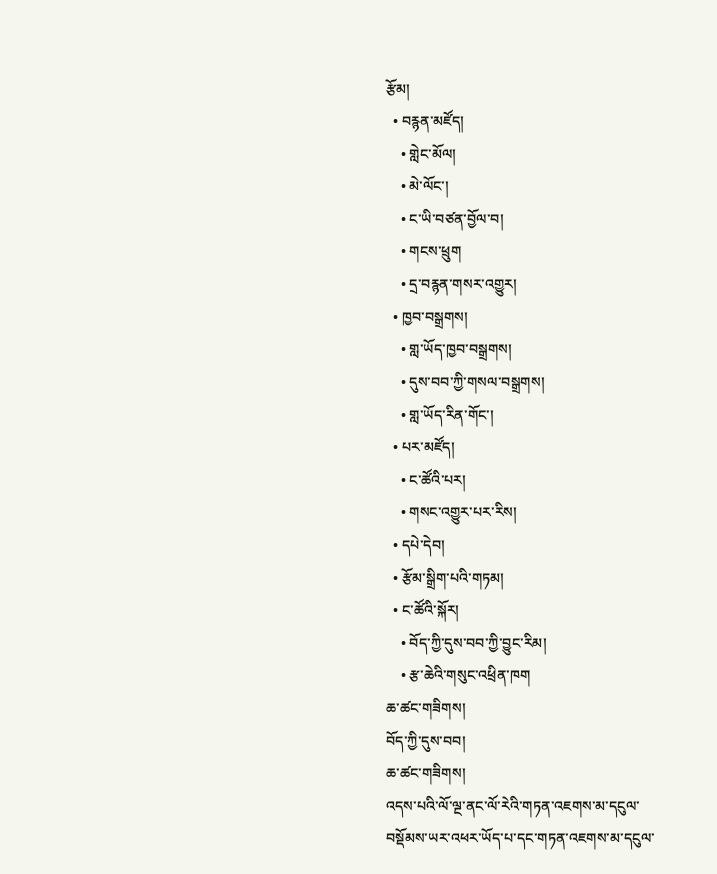རྩོམ།
  • བརྙན་མཛོད།
    • གླེང་མོལ།
    • མེ་ལོང་།
    • ང་ཡི་བཙན་བྱོལ་བ།
    • གངས་ཕྲུག
    • དྲ་བརྙན་གསར་འགྱུར།
  • ཁྱབ་བསྒྲགས།
    • གླ་ཡོད་ཁྱབ་བསྒྲགས།
    • དུས་བབ་ཀྱི་གསལ་བསྒྲགས།
    • གླ་ཡོད་རིན་གོང་།
  • པར་མཛོད།
    • ང་ཚོའི་པར།
    • གསང་འགྱུར་པར་རིས།
  • དཔེ་དེབ།
  • རྩོམ་སྒྲིག་པའི་གཏམ།
  • ང་ཚོའི་སྐོར།
    • བོད་ཀྱི་དུས་བབ་ཀྱི་བྱུང་རིམ།
    • རྩ་ཆེའི་གསུང་འཕྲིན་ཁག
ཆ་ཚང་གཟིགས།
བོད་ཀྱི་དུས་བབ།
ཆ་ཚང་གཟིགས།
འདས་པའི་ལོ་ལྔ་ནང་ལོ་རེའི་གཏན་འཇགས་མ་དངུལ་བསྡོམས་ཡར་འཕར་ཡོད་པ་དང་གཏན་འཇགས་མ་དངུལ་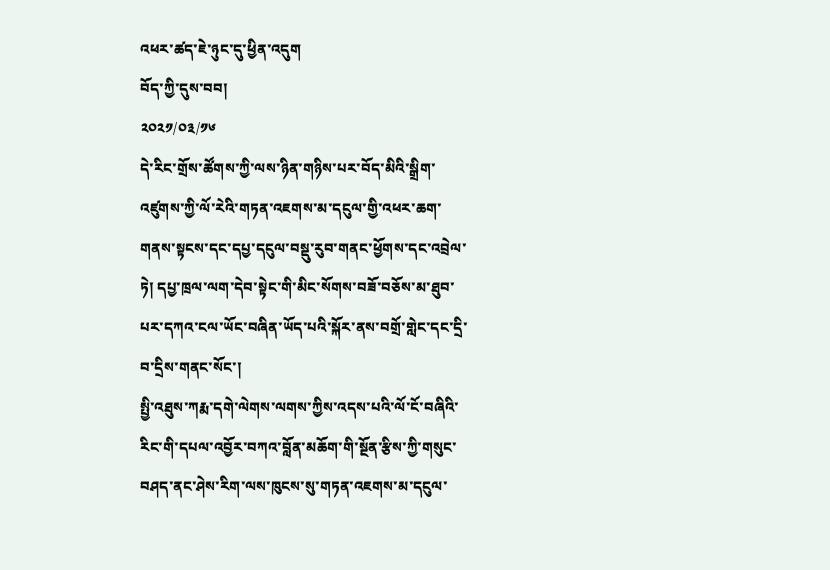འཕར་ཚད་ཇེ་ཉུང་དུ་ཕྱིན་འདུག
བོད་ཀྱི་དུས་བབ།
༢༠༢༡/༠༣/༡༦
དེ་རིང་གྲོས་ཚོགས་ཀྱི་ལས་ཉིན་གཉིས་པར་བོད་མིའི་སྒྲིག་འཛུགས་ཀྱི་ལོ་རེའི་གཏན་འཇགས་མ་དངུལ་གྱི་འཕར་ཆག་གནས་སྟངས་དང་དཔྱ་དངུལ་བསྡུ་རུབ་གནང་ཕྱོགས་དང་འབྲེལ་ཏེ། དཔྱ་ཁྲལ་ལག་དེབ་སྟེང་གི་མིང་སོགས་བཟོ་བཅོས་མ་ཐུབ་པར་དཀའ་ངལ་ཡོང་བཞིན་ཡོད་པའི་སྐོར་ནས་བགྲོ་གླེང་དང་དྲི་བ་དྲིས་གནང་སོང་།
སྤྱི་འཐུས་ཀརྨ་དགེ་ལེགས་ལགས་ཀྱིས་འདས་པའི་ལོ་ངོ་བཞིའི་རིང་གི་དཔལ་འབྱོར་བཀའ་བློན་མཆོག་གི་སྔོན་རྩིས་ཀྱི་གསུང་བཤད་ནང་ཤེས་རིག་ལས་ཁུངས་སུ་གཏན་འཇགས་མ་དངུལ་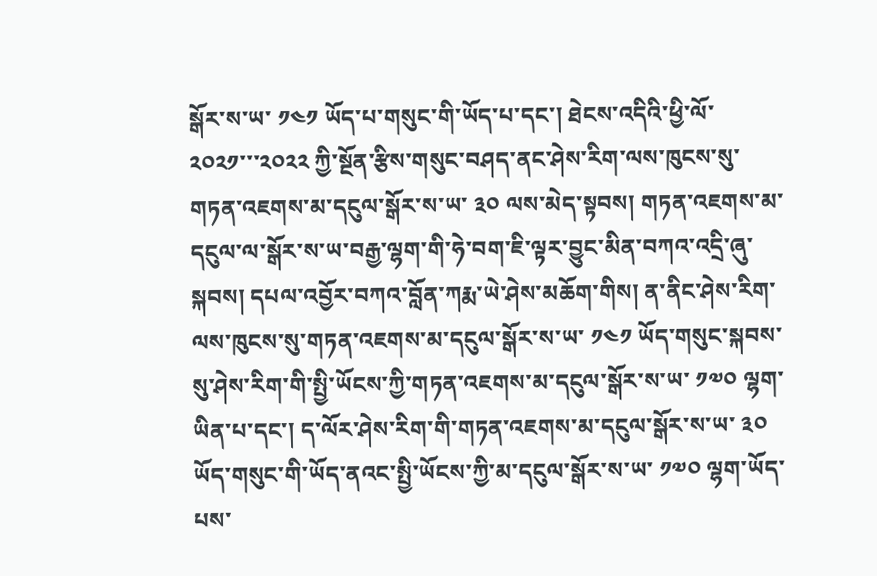སྒོར་ས་ཡ་ ༡༤༡ ཡོད་པ་གསུང་གི་ཡོད་པ་དང་། ཐེངས་འདིའི་ཕྱི་ལོ་ ༢༠༢༡་་་༢༠༢༢ ཀྱི་སྔོན་རྩིས་གསུང་བཤད་ནང་ཤེས་རིག་ལས་ཁུངས་སུ་གཏན་འཇགས་མ་དངུལ་སྒོར་ས་ཡ་ ༣༠ ལས་མེད་སྟབས། གཏན་འཇགས་མ་དངུལ་ལ་སྒོར་ས་ཡ་བརྒྱ་ལྷག་གི་ཧེ་བག་ཇི་ལྟར་བྱུང་མིན་བཀའ་འདྲི་ཞུ་སྐབས། དཔལ་འབྱོར་བཀའ་བློན་ཀརྨ་ཡེ་ཤེས་མཆོག་གིས། ན་ནིང་ཤེས་རིག་ལས་ཁུངས་སུ་གཏན་འཇགས་མ་དངུལ་སྒོར་ས་ཡ་ ༡༤༡ ཡོད་གསུང་སྐབས་སུ་ཤེས་རིག་གི་སྤྱི་ཡོངས་ཀྱི་གཏན་འཇགས་མ་དངུལ་སྒོར་ས་ཡ་ ༡༧༠ ལྷག་ཡིན་པ་དང་། ད་ལོར་ཤེས་རིག་གི་གཏན་འཇགས་མ་དངུལ་སྒོར་ས་ཡ་ ༣༠ ཡོད་གསུང་གི་ཡོད་ནའང་སྤྱི་ཡོངས་ཀྱི་མ་དངུལ་སྒོར་ས་ཡ་ ༡༧༠ ལྷག་ཡོད་པས་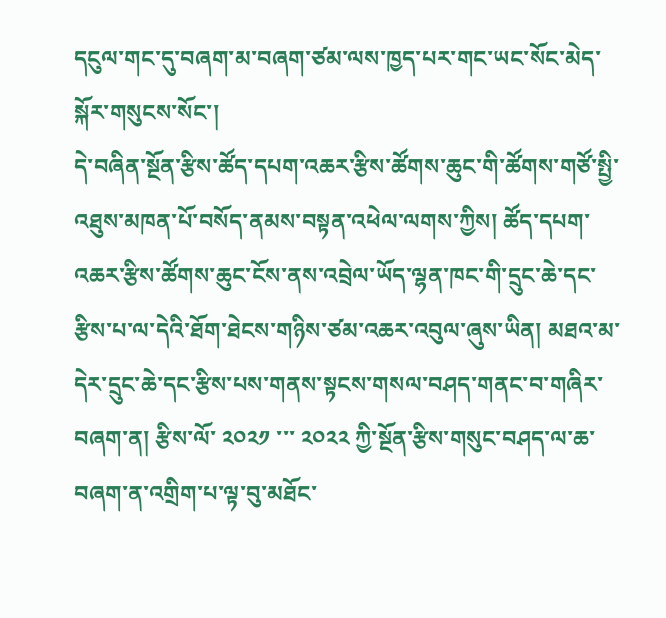དངུལ་གང་དུ་བཞག་མ་བཞག་ཙམ་ལས་ཁྱད་པར་གང་ཡང་སོང་མེད་སྐོར་གསུངས་སོང་།
དེ་བཞིན་སྔོན་རྩིས་ཚོད་དཔག་འཆར་རྩིས་ཚོགས་ཆུང་གི་ཚོགས་གཙོ་སྤྱི་འཐུས་མཁན་པོ་བསོད་ནམས་བསྟན་འཕེལ་ལགས་ཀྱིས། ཚོད་དཔག་འཆར་རྩིས་ཚོགས་ཆུང་ངོས་ནས་འབྲེལ་ཡོད་ལྷན་ཁང་གི་དྲུང་ཆེ་དང་རྩིས་པ་ལ་དེའི་ཐོག་ཐེངས་གཉིས་ཙམ་འཆར་འབུལ་ཞུས་ཡིན། མཐའ་མ་དེར་དྲུང་ཆེ་དང་རྩིས་པས་གནས་སྟངས་གསལ་བཤད་གནང་བ་གཞིར་བཞག་ན། རྩིས་ལོ་ ༢༠༢༡ ་་་ ༢༠༢༢ ཀྱི་སྔོན་རྩིས་གསུང་བཤད་ལ་ཆ་བཞག་ན་འགྲིག་པ་ལྟ་བུ་མཐོང་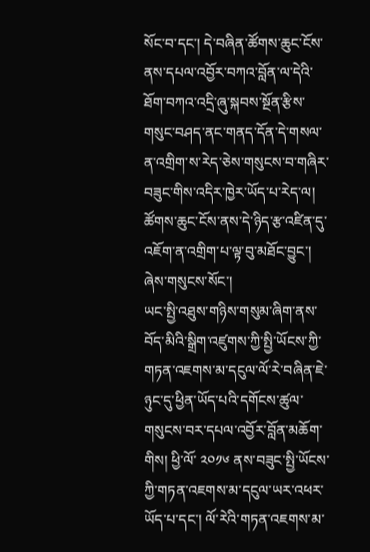སོང་བ་དང་། དེ་བཞིན་ཚོགས་ཆུང་ངོས་ནས་དཔལ་འབྱོར་བཀའ་བློན་ལ་དེའི་ཐོག་བཀའ་འདྲི་ཞུ་སྐབས་སྔོན་རྩིས་གསུང་བཤད་ནང་གནད་དོན་དེ་གསལ་ན་འགྲིག་ས་རེད་ཅེས་གསུངས་བ་གཞིར་བཟུང་གིས་འདིར་ཁྱེར་ཡོད་པ་རེད་ལ། ཚོགས་ཆུང་ངོས་ནས་དེ་ཉིད་རྩ་འཛིན་དུ་འཇོག་ན་འགྲིག་པ་ལྟ་བུ་མཐོང་བྱུང་། ཞེས་གསུངས་སོང་།
ཡང་སྤྱི་འཐུས་གཉིས་གསུམ་ཞིག་ནས་བོད་མིའི་སྒྲིག་འཛུགས་ཀྱི་སྤྱི་ཡོངས་ཀྱི་གཏན་འཇགས་མ་དངུལ་ལོ་རེ་བཞིན་ཇེ་ཉུང་དུ་ཕྱིན་ཡོད་པའི་དགོངས་ཚུལ་གསུངས་བར་དཔལ་འབྱོར་བློན་མཆོག་གིས། ཕྱི་ལོ་ ༢༠༡༦ ནས་བཟུང་སྤྱི་ཡོངས་ཀྱི་གཏན་འཇགས་མ་དངུལ་ཡར་འཕར་ཡོད་པ་དང་། ལོ་རེའི་གཏན་འཇགས་མ་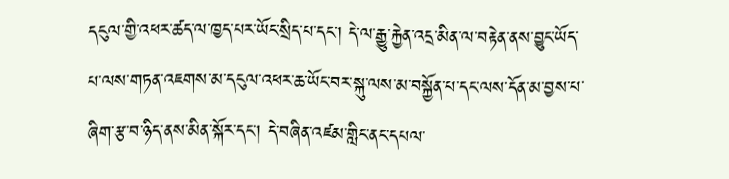དངུལ་གྱི་འཕར་ཚད་ལ་ཁྱད་པར་ཡོང་སྲིད་པ་དང་། དེ་ལ་རྒྱུ་རྐྱེན་འདྲ་མིན་ལ་བརྟེན་ནས་བྱུང་ཡོད་པ་ལས་གཏན་འཇགས་མ་དངུལ་འཕར་ཆ་ཡོང་བར་སྐུ་ལས་མ་བསྐྱོན་པ་དང་ལས་དོན་མ་བྱས་པ་ཞིག་རྩ་བ་ཉིད་ནས་མིན་སྐོར་དང་། དེ་བཞིན་འཛམ་གླིང་ནང་དཔལ་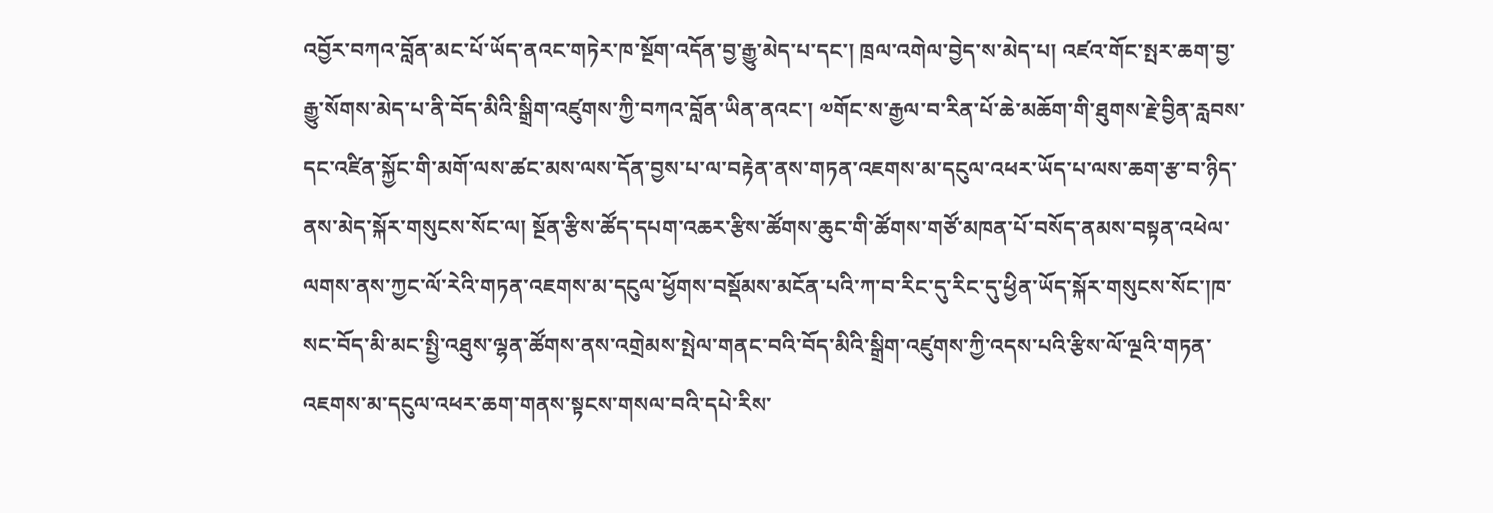འབྱོར་བཀའ་བློན་མང་པོ་ཡོད་ནའང་གཏེར་ཁ་སྔོག་འདོན་བྱ་རྒྱུ་མེད་པ་དང་། ཁྲལ་འགེལ་བྱེད་ས་མེད་པ། འཛའ་གོང་སྤར་ཆག་བྱ་རྒྱུ་སོགས་མེད་པ་ནི་བོད་མིའི་སྒྲིག་འཛུགས་ཀྱི་བཀའ་བློན་ཡིན་ནའང་། ༧གོང་ས་རྒྱལ་བ་རིན་པོ་ཆེ་མཆོག་གི་ཐུགས་རྗེ་བྱིན་རླབས་དང་འཛིན་སྐྱོང་གི་མགོ་ལས་ཚང་མས་ལས་དོན་བྱས་པ་ལ་བརྟེན་ནས་གཏན་འཇགས་མ་དངུལ་འཕར་ཡོད་པ་ལས་ཆག་རྩ་བ་ཉིད་ནས་མེད་སྐོར་གསུངས་སོང་ལ། སྔོན་རྩིས་ཚོད་དཔག་འཆར་རྩིས་ཚོགས་ཆུང་གི་ཚོགས་གཙོ་མཁན་པོ་བསོད་ནམས་བསྟན་འཕེལ་ལགས་ནས་ཀྱང་ལོ་རེའི་གཏན་འཇགས་མ་དངུལ་ཕྱོགས་བསྡོམས་མངོན་པའི་ཀ་བ་རིང་དུ་རིང་དུ་ཕྱིན་ཡོད་སྐོར་གསུངས་སོང་།ཁ་སང་བོད་མི་མང་སྤྱི་འཐུས་ལྷན་ཚོགས་ནས་འགྲེམས་སྤེལ་གནང་བའི་བོད་མིའི་སྒྲིག་འཛུགས་ཀྱི་འདས་པའི་རྩིས་ལོ་ལྔའི་གཏན་འཇགས་མ་དངུལ་འཕར་ཆག་གནས་སྟངས་གསལ་བའི་དཔེ་རིས་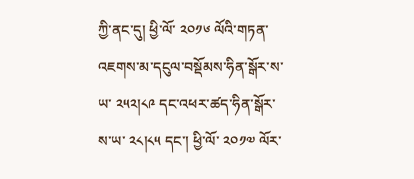ཀྱི་ནང་དུ། ཕྱི་ལོ་ ༢༠༡༦ ལོའི་གཏན་འཇགས་མ་དངུལ་བསྡོམས་ཧིན་སྒོར་ས་ཡ་ ༢༥༢།༨༩ དང་འཕར་ཚད་ཧིན་སྒོར་ས་ཡ་ ༢༨།༨༥ དང་། ཕྱི་ལོ་ ༢༠༡༧ ལོར་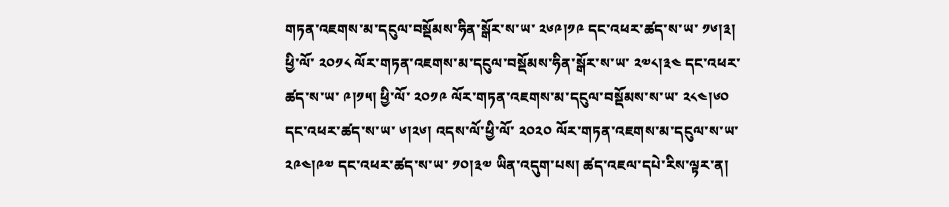གཏན་འཇགས་མ་དངུལ་བསྡོམས་ཧིན་སྒོར་ས་ཡ་ ༢༦༩།༡༩ དང་འཕར་ཚད་ས་ཡ་ ༡༦།༣། ཕྱི་ལོ་ ༢༠༡༨ ལོར་གཏན་འཇགས་མ་དངུལ་བསྡོམས་ཧིན་སྒོར་ས་ཡ་ ༢༧༨།༣༤ དང་འཕར་ཚད་ས་ཡ་ ༩།༡༥། ཕྱི་ལོ་ ༢༠༡༩ ལོར་གཏན་འཇགས་མ་དངུལ་བསྡོམས་ས་ཡ་ ༢༨༤།༦༠ དང་འཕར་ཚད་ས་ཡ་ ༦།༢༦། འདས་ལོ་ཕྱི་ལོ་ ༢༠༢༠ ལོར་གཏན་འཇགས་མ་དངུལ་ས་ཡ་ ༢༩༤།༩༧ དང་འཕར་ཚད་ས་ཡ་ ༡༠།༣༧ ཡིན་འདུག་པས། ཚད་འཇལ་དཔེ་རིས་ལྟར་ན།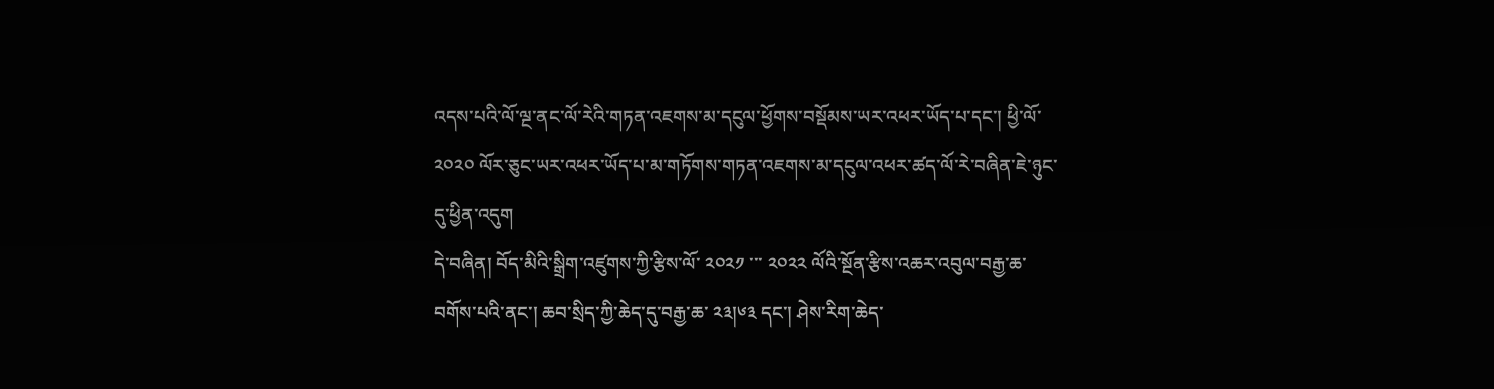འདས་པའི་ལོ་ལྔ་ནང་ལོ་རེའི་གཏན་འཇགས་མ་དངུལ་ཕྱོགས་བསྡོམས་ཡར་འཕར་ཡོད་པ་དང་། ཕྱི་ལོ་ ༢༠༢༠ ལོར་ཅུང་ཡར་འཕར་ཡོད་པ་མ་གཏོགས་གཏན་འཇགས་མ་དངུལ་འཕར་ཚད་ལོ་རེ་བཞིན་ཇེ་ཉུང་དུ་ཕྱིན་འདུག
དེ་བཞིན། བོད་མིའི་སྒྲིག་འཛུགས་ཀྱི་རྩིས་ལོ་ ༢༠༢༡ ་་་ ༢༠༢༢ ལོའི་སྔོན་རྩིས་འཆར་འབུལ་བརྒྱ་ཆ་བགོས་པའི་ནང་། ཆབ་སྲིད་ཀྱི་ཆེད་དུ་བརྒྱ་ཆ་ ༢༣།༦༣ དང་། ཤེས་རིག་ཆེད་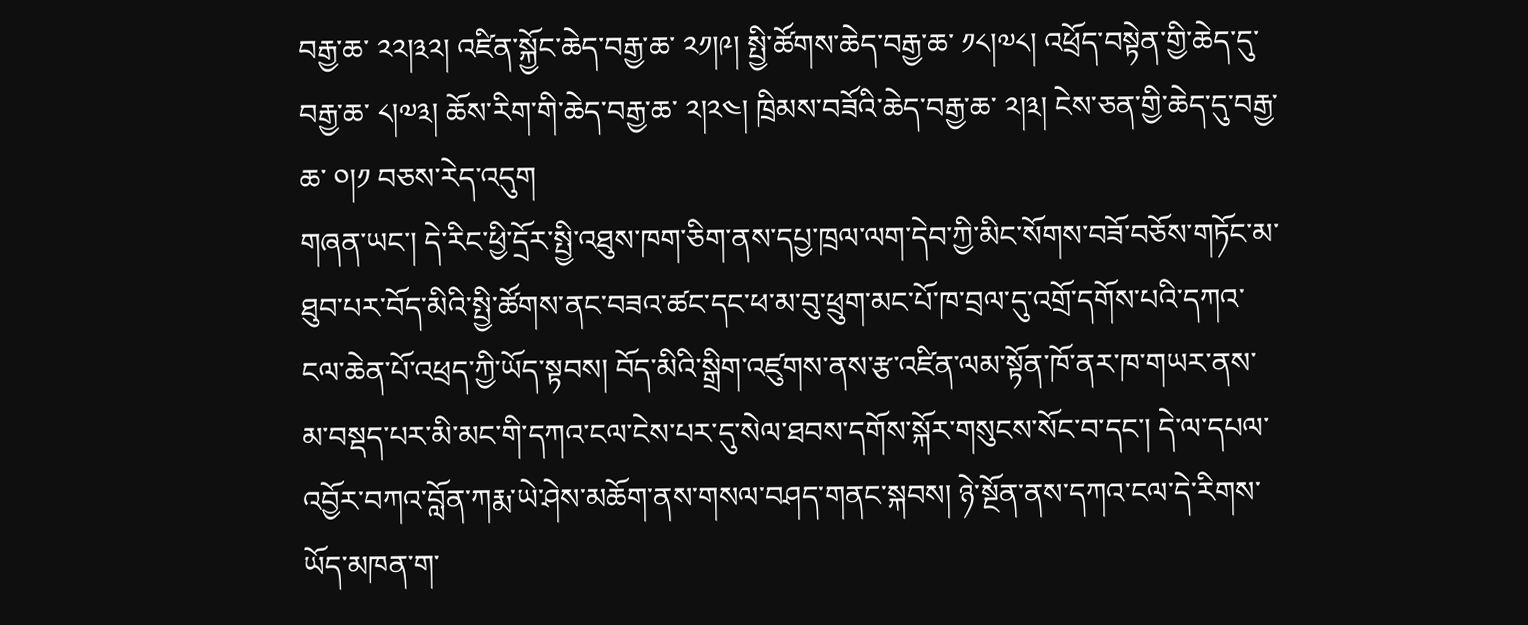བརྒྱ་ཆ་ ༢༢།༣༢། འཛིན་སྐྱོང་ཆེད་བརྒྱ་ཆ་ ༢༡།༩། སྤྱི་ཚོགས་ཆེད་བརྒྱ་ཆ་ ༡༨།༧༨། འཕྲོད་བསྟེན་གྱི་ཆེད་དུ་བརྒྱ་ཆ་ ༨།༧༣། ཆོས་རིག་གི་ཆེད་བརྒྱ་ཆ་ ༢།༢༤། ཁྲིམས་བཟོའི་ཆེད་བརྒྱ་ཆ་ ༢།༣། ངེས་ཅན་གྱི་ཆེད་དུ་བརྒྱ་ཆ་ ༠།༡ བཅས་རེད་འདུག
གཞན་ཡང་། དེ་རིང་ཕྱི་དྲོར་སྤྱི་འཐུས་ཁག་ཅིག་ནས་དཔྱ་ཁྲལ་ལག་དེབ་ཀྱི་མིང་སོགས་བཟོ་བཅོས་གཏོང་མ་ཐུབ་པར་བོད་མིའི་སྤྱི་ཚོགས་ནང་བཟའ་ཚང་དང་ཕ་མ་བུ་ཕྲུག་མང་པོ་ཁ་བྲལ་དུ་འགྲོ་དགོས་པའི་དཀའ་ངལ་ཆེན་པོ་འཕྲད་ཀྱི་ཡོད་སྟབས། བོད་མིའི་སྒྲིག་འཛུགས་ནས་རྩ་འཛིན་ལམ་སྟོན་ཁོ་ནར་ཁ་གཡར་ནས་མ་བསྡད་པར་མི་མང་གི་དཀའ་ངལ་ངེས་པར་དུ་སེལ་ཐབས་དགོས་སྐོར་གསུངས་སོང་བ་དང་། དེ་ལ་དཔལ་འབྱོར་བཀའ་བློན་ཀརྨ་ཡེ་ཤེས་མཆོག་ནས་གསལ་བཤད་གནང་སྐབས། ཉེ་སྔོན་ནས་དཀའ་ངལ་དེ་རིགས་ཡོད་མཁན་ག་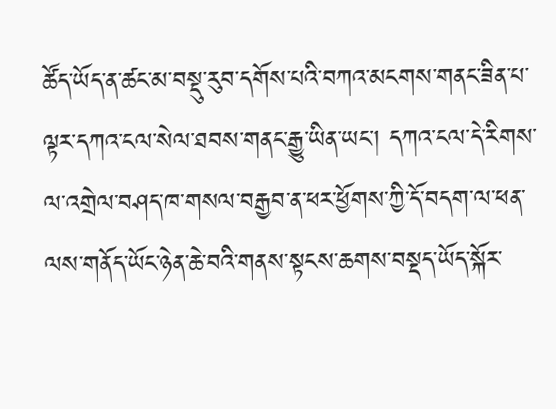ཚོད་ཡོད་ན་ཚང་མ་བསྡུ་རུབ་དགོས་པའི་བཀའ་མངགས་གནང་ཟིན་པ་ལྟར་དཀའ་ངལ་སེལ་ཐབས་གནང་རྒྱུ་ཡིན་ཡང་། དཀའ་ངལ་དེ་རིགས་ལ་འགྲེལ་བཤད་ཁ་གསལ་བརྒྱབ་ན་ཕར་ཕྱོགས་ཀྱི་དོ་བདག་ལ་ཕན་ལས་གནོད་ཡོང་ཉེན་ཆེ་བའི་གནས་སྟངས་ཆགས་བསྡད་ཡོད་སྐོར་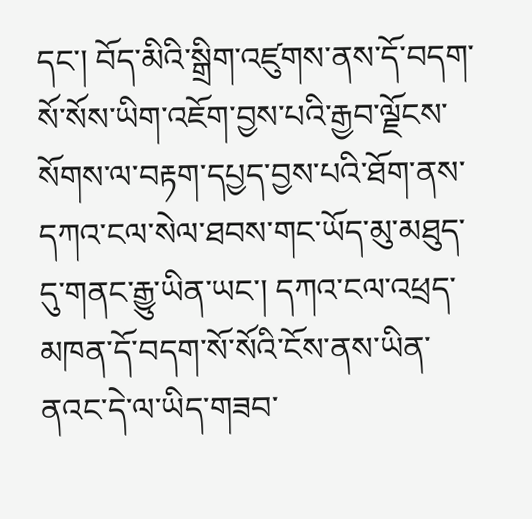དང་། བོད་མིའི་སྒྲིག་འཛུགས་ནས་དོ་བདག་སོ་སོས་ཡིག་འཇོག་བྱས་པའི་རྒྱབ་ལྗོངས་སོགས་ལ་བརྟག་དཔྱད་བྱས་པའི་ཐོག་ནས་དཀའ་ངལ་སེལ་ཐབས་གང་ཡོད་མུ་མཐུད་དུ་གནང་རྒྱུ་ཡིན་ཡང་། དཀའ་ངལ་འཕྲད་མཁན་དོ་བདག་སོ་སོའི་ངོས་ནས་ཡིན་ནའང་དེ་ལ་ཡིད་གཟབ་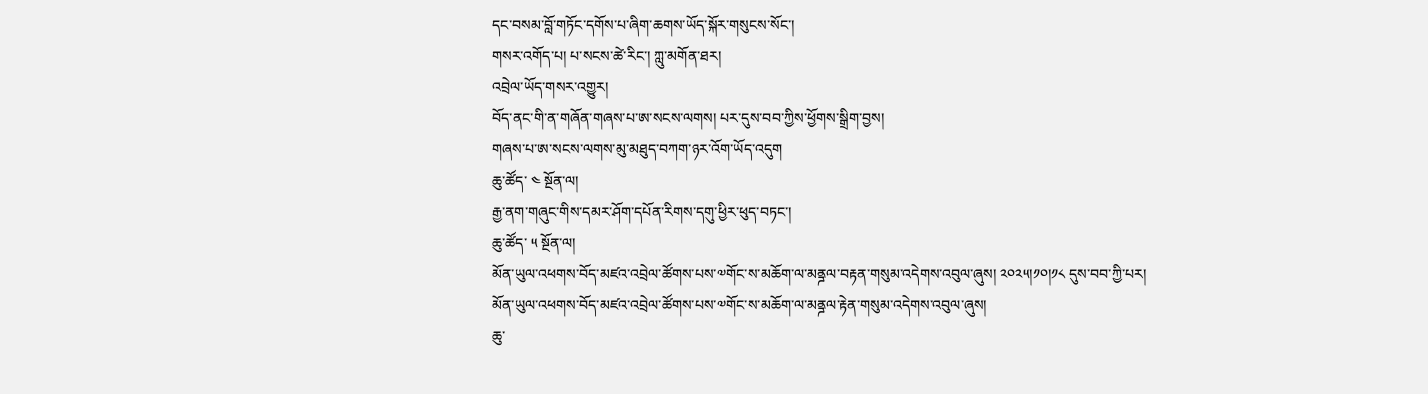དང་བསམ་བློ་གཏོང་དགོས་པ་ཞིག་ཆགས་ཡོད་སྐོར་གསུངས་སོང་།
གསར་འགོད་པ། པ་སངས་ཚེ་རིང་། ཀླུ་མགོན་ཐར།
འབྲེལ་ཡོད་གསར་འགྱུར།
བོད་ནང་གི་ན་གཞོན་གཞས་པ་ཨ་སངས་ལགས། པར་དུས་བབ་ཀྱིས་ཕྱོགས་སྒྲིག་བྱས།
གཞས་པ་ཨ་སངས་ལགས་མུ་མཐུད་བཀག་ཉར་འོག་ཡོད་འདུག
ཆུ་ཚོད་ ༤ སྔོན་ལ།
རྒྱ་ནག་གཞུང་གིས་དམར་ཤོག་དཔོན་རིགས་དགུ་ཕྱིར་ཕུད་བཏང་།
ཆུ་ཚོད་ ༥ སྔོན་ལ།
མོན་ཡུལ་འཕགས་བོད་མཛའ་འབྲེལ་ཚོགས་པས་༧གོང་ས་མཆོག་ལ་མནྜལ་བརྟན་གསུམ་འདེགས་འབུལ་ཞུས། ༢༠༢༥།༡༠།༡༨ དུས་བབ་ཀྱི་པར།
མོན་ཡུལ་འཕགས་བོད་མཛའ་འབྲེལ་ཚོགས་པས་༧གོང་ས་མཆོག་ལ་མནྜལ་རྟེན་གསུམ་འདེགས་འབུལ་ཞུས།
ཆུ་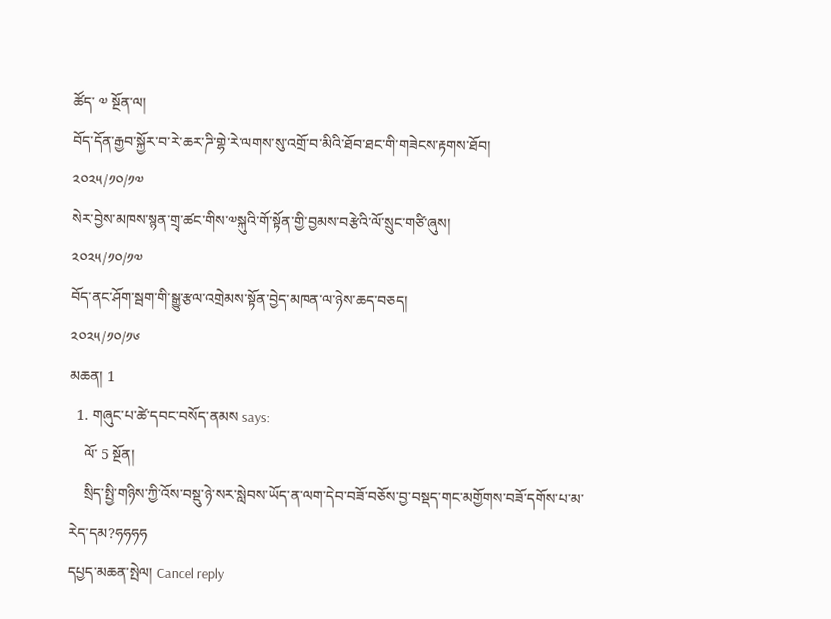ཚོད་ ༧ སྔོན་ལ།
བོད་དོན་རྒྱབ་སྐྱོར་བ་རེ་ཆར་ཌི་གྷེ་རེ་ལགས་སུ་འགྲོ་བ་མིའི་ཐོབ་ཐང་གི་གཟེངས་རྟགས་ཐོབ།
༢༠༢༥/༡༠/༡༧
སེར་བྱེས་མཁས་སྙན་གྲྭ་ཚང་གིས་༧སྐུའི་གོ་སྟོན་གྱི་བྱམས་བརྩེའི་ལོ་སྲུང་གཙི་ཞུས།
༢༠༢༥/༡༠/༡༧
བོད་ནང་ཤོག་སྦག་གི་སྒྱུ་རྩལ་འགྲེམས་སྟོན་བྱེད་མཁན་ལ་ཉེས་ཆད་བཅད།
༢༠༢༥/༡༠/༡༦
མཆན། 1
  1. གཞུང་པ་ཚེ་དབང་བསོད་ནམས says:
    ལོ་ 5 སྔོན།
    སྲིད་སྤྱི་གཉིས་ཀྱི་འོས་བསྡུ་ཉེ་སར་སླེབས་ཡོད་ན་ལག་དེབ་བཟོ་བཅོས་བྱ་བསྡད་གང་མགྱོགས་བཟོ་དགོས་པ་མ་རེད་དམ?ཧཧཧཧ
དཔྱད་མཆན་སྤེལ། Cancel reply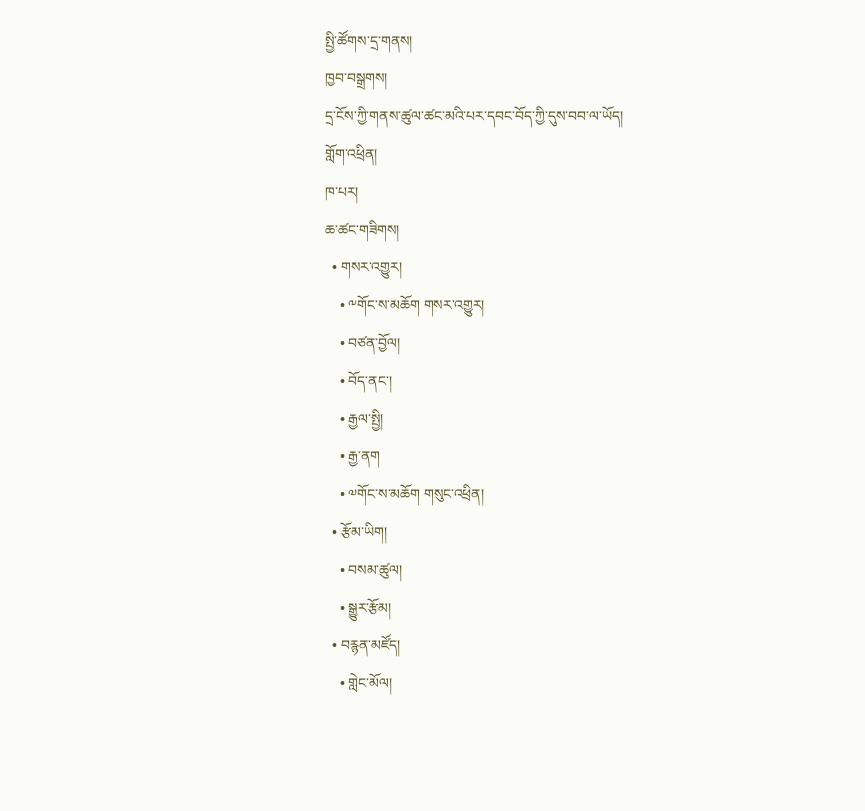སྤྱི་ཚོགས་དྲ་གནས།
ཁྱབ་བསྒྲགས།
དྲ་ངོས་ཀྱི་གནས་ཚུལ་ཚང་མའི་པར་དབང་བོད་ཀྱི་དུས་བབ་ལ་ཡོད།
གློག་འཕྲིན།
ཁ་པར།
ཆ་ཚང་གཟིགས།
  • གསར་འགྱུར།
    • ༸གོང་ས་མཆོག གསར་འགྱུར།
    • བཙན་བྱོལ།
    • བོད་ནང་།
    • རྒྱལ་སྤྱི།
    • རྒྱ་ནག
    • ༧གོང་ས་མཆོག གསུང་འཕྲིན།
  • རྩོམ་ཡིག།
    • བསམ་ཚུལ།
    • སྒྱུར་རྩོམ།
  • བརྙན་མཛོད།
    • གླེང་མོལ།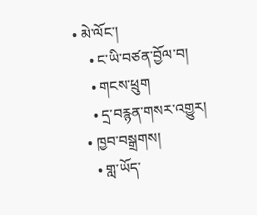• མེ་ལོང་།
    • ང་ཡི་བཙན་བྱོལ་བ།
    • གངས་ཕྲུག
    • དྲ་བརྙན་གསར་འགྱུར།
  • ཁྱབ་བསྒྲགས།
    • གླ་ཡོད་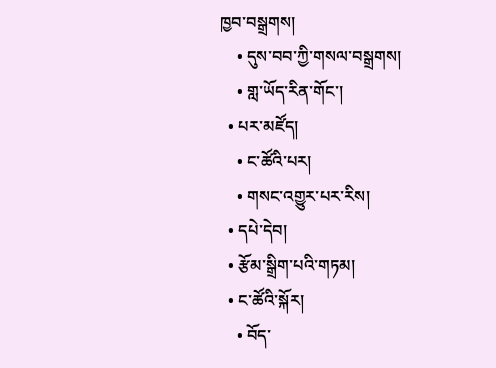ཁྱབ་བསྒྲགས།
    • དུས་བབ་ཀྱི་གསལ་བསྒྲགས།
    • གླ་ཡོད་རིན་གོང་།
  • པར་མཛོད།
    • ང་ཚོའི་པར།
    • གསང་འགྱུར་པར་རིས།
  • དཔེ་དེབ།
  • རྩོམ་སྒྲིག་པའི་གཏམ།
  • ང་ཚོའི་སྐོར།
    • བོད་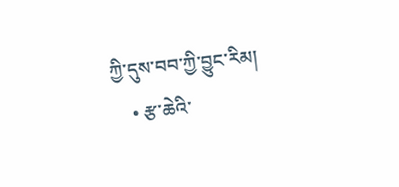ཀྱི་དུས་བབ་ཀྱི་བྱུང་རིམ།
    • རྩ་ཆེའི་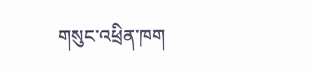གསུང་འཕྲིན་ཁག